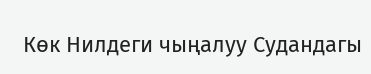Көк Нилдеги чыңалуу Судандагы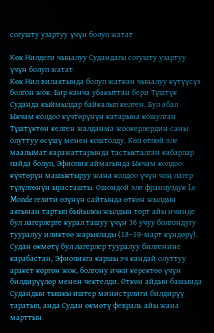согушту узартуу үчүн болуп жатат

Көк Нилдеги чыңалуу Судандагы согушту узартуу үчүн болуп жатат
Көк Нил вилаятында болуп жаткан чыңалуу күтүүсүз болгон жок. Бир канча убакыттан бери Түштүк Суданда кыймылдар байкалып келген. Бул абал Ыкчам колдоо күчтөрүнүн катарына кошулган Түштүктөн келген жалданма жоокерлердин саны олуттуу өсүшү менен коштолду. Көп өтпөй эле маалымат каражаттарында тастыкталган кабарлар пайда болуп, Эфиопия аймагында Ыкчам колдоо күчтөрүн машыктыруу жана колдоо үчүн чоң лагер түзүлгөнүн ырасташты. Ошондой эле француздук Le Monde гезити өзүнүн сайтында өткөн жылдын аягынан тартып быйылкы жылдын төрт айы ичинде бул лагерлерге курал ташуу үчүн 36 учуу болгондугу тууралуу иликтөө жарыялады (18–19-март күндөрү).
Судан өкмөтү бул лагерлер тууралуу билгенине карабастан, Эфиопияга каршы эч кандай олуттуу аракет көргөн жок, болгону ички керектөө үчүн билдирүүлөр менен чектелди. Өткөн айдын башында Судандын тышкы иштер министрлиги билдирүү таратып, анда Судан өкмөтү февраль айы жана марттын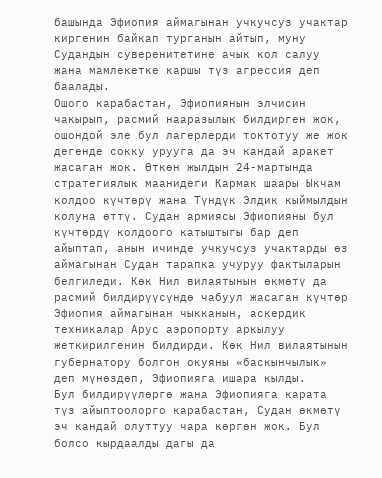башында Эфиопия аймагынан учкучсуз учактар киргенин байкап турганын айтып, муну Судандын суверенитетине ачык кол салуу жана мамлекетке каршы түз агрессия деп баалады.
Ошого карабастан, Эфиопиянын элчисин чакырып, расмий нааразылык билдирген жок, ошондой эле бул лагерлерди токтотуу же жок дегенде сокку урууга да эч кандай аракет жасаган жок. Өткөн жылдын 24-мартында стратегиялык маанидеги Кармак шаары Ыкчам колдоо күчтөрү жана Түндүк Элдик кыймылдын колуна өттү. Судан армиясы Эфиопияны бул күчтөрдү колдоого катыштыгы бар деп айыптап, анын ичинде учкучсуз учактарды өз аймагынан Судан тарапка учуруу фактыларын белгиледи. Көк Нил вилаятынын өкмөтү да расмий билдирүүсүндө чабуул жасаган күчтөр Эфиопия аймагынан чыкканын, аскердик техникалар Арус аэропорту аркылуу жеткирилгенин билдирди. Көк Нил вилаятынын губернатору болгон окуяны «баскынчылык» деп мүнөздөп, Эфиопияга ишара кылды.
Бул билдирүүлөргө жана Эфиопияга карата түз айыптоолорго карабастан, Судан өкмөтү эч кандай олуттуу чара көргөн жок. Бул болсо кырдаалды дагы да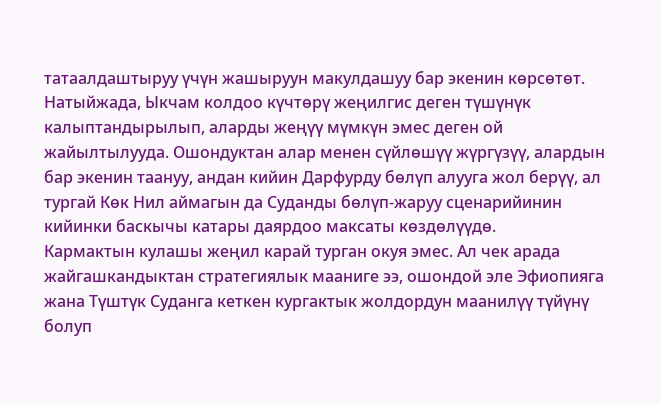татаалдаштыруу үчүн жашыруун макулдашуу бар экенин көрсөтөт. Натыйжада, Ыкчам колдоо күчтөрү жеңилгис деген түшүнүк калыптандырылып, аларды жеңүү мүмкүн эмес деген ой жайылтылууда. Ошондуктан алар менен сүйлөшүү жүргүзүү, алардын бар экенин таануу, андан кийин Дарфурду бөлүп алууга жол берүү, ал тургай Көк Нил аймагын да Суданды бөлүп-жаруу сценарийинин кийинки баскычы катары даярдоо максаты көздөлүүдө.
Кармактын кулашы жеңил карай турган окуя эмес. Ал чек арада жайгашкандыктан стратегиялык мааниге ээ, ошондой эле Эфиопияга жана Түштүк Суданга кеткен кургактык жолдордун маанилүү түйүнү болуп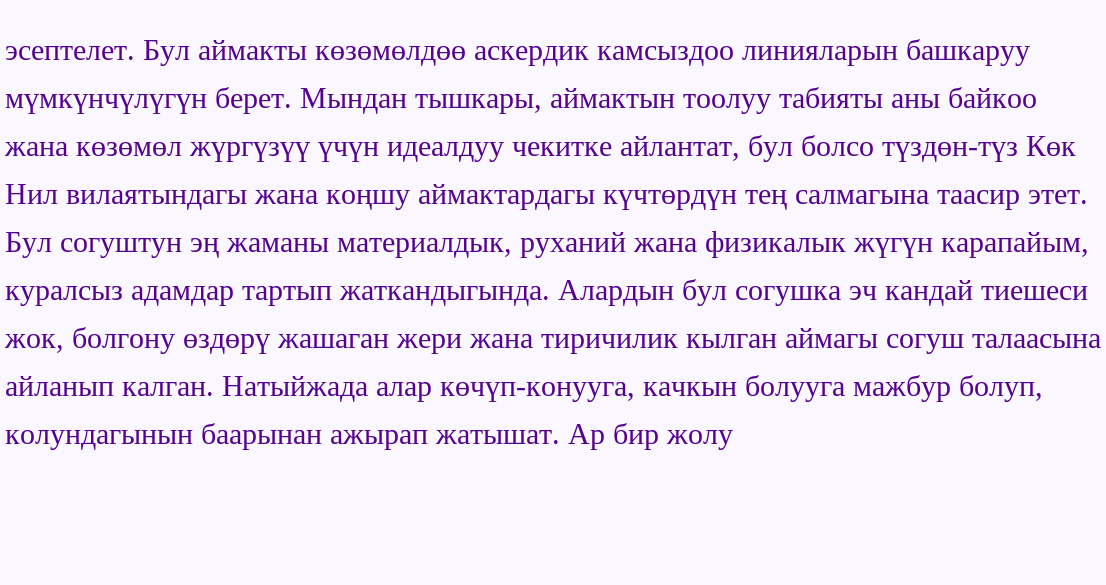эсептелет. Бул аймакты көзөмөлдөө аскердик камсыздоо линияларын башкаруу мүмкүнчүлүгүн берет. Мындан тышкары, аймактын тоолуу табияты аны байкоо жана көзөмөл жүргүзүү үчүн идеалдуу чекитке айлантат, бул болсо түздөн-түз Көк Нил вилаятындагы жана коңшу аймактардагы күчтөрдүн тең салмагына таасир этет.
Бул согуштун эң жаманы материалдык, руханий жана физикалык жүгүн карапайым, куралсыз адамдар тартып жаткандыгында. Алардын бул согушка эч кандай тиешеси жок, болгону өздөрү жашаган жери жана тиричилик кылган аймагы согуш талаасына айланып калган. Натыйжада алар көчүп-конууга, качкын болууга мажбур болуп, колундагынын баарынан ажырап жатышат. Ар бир жолу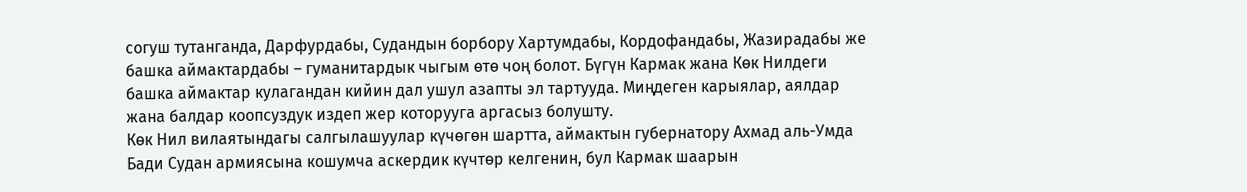согуш тутанганда, Дарфурдабы, Судандын борбору Хартумдабы, Кордофандабы, Жазирадабы же башка аймактардабы – гуманитардык чыгым өтө чоң болот. Бүгүн Кармак жана Көк Нилдеги башка аймактар кулагандан кийин дал ушул азапты эл тартууда. Миңдеген карыялар, аялдар жана балдар коопсуздук издеп жер которууга аргасыз болушту.
Көк Нил вилаятындагы салгылашуулар күчөгөн шартта, аймактын губернатору Ахмад аль-Умда Бади Судан армиясына кошумча аскердик күчтөр келгенин, бул Кармак шаарын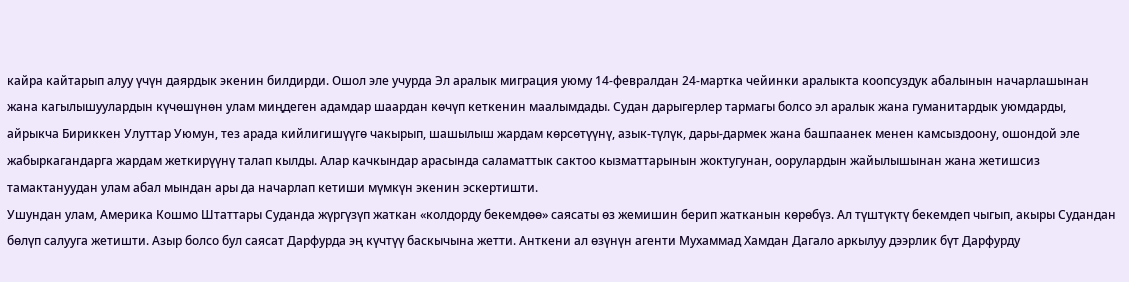кайра кайтарып алуу үчүн даярдык экенин билдирди. Ошол эле учурда Эл аралык миграция уюму 14-февралдан 24-мартка чейинки аралыкта коопсуздук абалынын начарлашынан жана кагылышуулардын күчөшүнөн улам миңдеген адамдар шаардан көчүп кеткенин маалымдады. Судан дарыгерлер тармагы болсо эл аралык жана гуманитардык уюмдарды, айрыкча Бириккен Улуттар Уюмун, тез арада кийлигишүүгө чакырып, шашылыш жардам көрсөтүүнү, азык-түлүк, дары-дармек жана башпаанек менен камсыздоону, ошондой эле жабыркагандарга жардам жеткирүүнү талап кылды. Алар качкындар арасында саламаттык сактоо кызматтарынын жоктугунан, оорулардын жайылышынан жана жетишсиз тамактануудан улам абал мындан ары да начарлап кетиши мүмкүн экенин эскертишти.
Ушундан улам, Америка Кошмо Штаттары Суданда жүргүзүп жаткан «колдорду бекемдөө» саясаты өз жемишин берип жатканын көрөбүз. Ал түштүктү бекемдеп чыгып, акыры Судандан бөлүп салууга жетишти. Азыр болсо бул саясат Дарфурда эң күчтүү баскычына жетти. Анткени ал өзүнүн агенти Мухаммад Хамдан Дагало аркылуу дээрлик бүт Дарфурду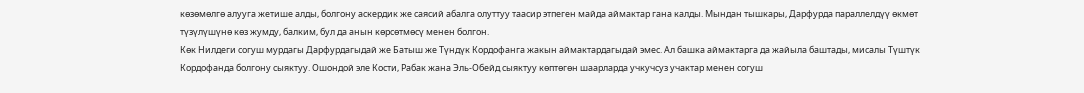көзөмөлгө алууга жетише алды, болгону аскердик же саясий абалга олуттуу таасир этпеген майда аймактар гана калды. Мындан тышкары, Дарфурда параллелдүү өкмөт түзүлүшүнө көз жумду, балким, бул да анын көрсөтмөсү менен болгон.
Көк Нилдеги согуш мурдагы Дарфурдагыдай же Батыш же Түндүк Кордофанга жакын аймактардагыдай эмес. Ал башка аймактарга да жайыла баштады, мисалы Түштүк Кордофанда болгону сыяктуу. Ошондой эле Кости, Рабак жана Эль-Обейд сыяктуу көптөгөн шаарларда учкучсуз учактар менен согуш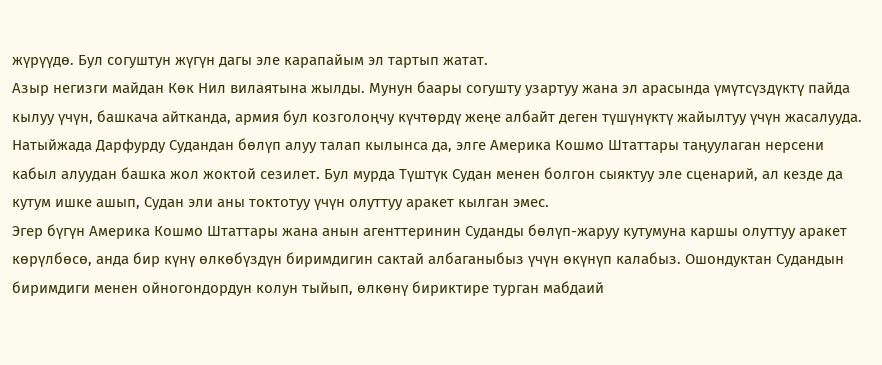жүрүүдө. Бул согуштун жүгүн дагы эле карапайым эл тартып жатат.
Азыр негизги майдан Көк Нил вилаятына жылды. Мунун баары согушту узартуу жана эл арасында үмүтсүздүктү пайда кылуу үчүн, башкача айтканда, армия бул козголоңчу күчтөрдү жеңе албайт деген түшүнүктү жайылтуу үчүн жасалууда. Натыйжада Дарфурду Судандан бөлүп алуу талап кылынса да, элге Америка Кошмо Штаттары таңуулаган нерсени кабыл алуудан башка жол жоктой сезилет. Бул мурда Түштүк Судан менен болгон сыяктуу эле сценарий, ал кезде да кутум ишке ашып, Судан эли аны токтотуу үчүн олуттуу аракет кылган эмес.
Эгер бүгүн Америка Кошмо Штаттары жана анын агенттеринин Суданды бөлүп-жаруу кутумуна каршы олуттуу аракет көрүлбөсө, анда бир күнү өлкөбүздүн биримдигин сактай албаганыбыз үчүн өкүнүп калабыз. Ошондуктан Судандын биримдиги менен ойногондордун колун тыйып, өлкөнү бириктире турган мабдаий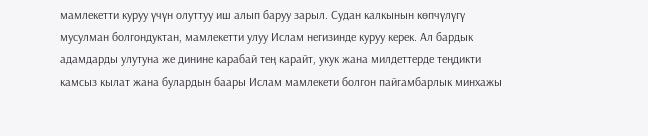мамлекетти куруу үчүн олуттуу иш алып баруу зарыл. Судан калкынын көпчүлүгү мусулман болгондуктан, мамлекетти улуу Ислам негизинде куруу керек. Ал бардык адамдарды улутуна же динине карабай тең карайт, укук жана милдеттерде теңдикти камсыз кылат жана булардын баары Ислам мамлекети болгон пайгамбарлык минхажы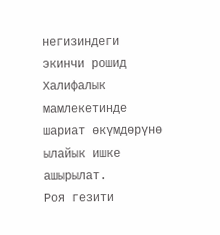негизиндеги экинчи рошид Халифалык мамлекетинде шариат өкүмдөрүнө ылайык ишке ашырылат.
Роя гезити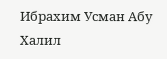Ибрахим Усман Абу Халил